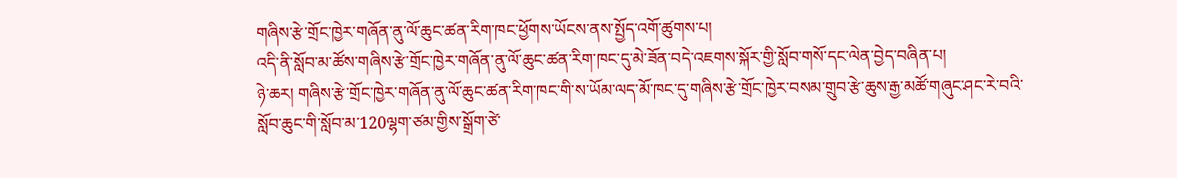གཞིས་རྩེ་གྲོང་ཁྱེར་གཞོན་ནུ་ལོ་ཆུང་ཚན་རིག་ཁང་ཕྱོགས་ཡོངས་ནས་སྤྱོད་འགོ་ཚུགས་པ།
འདི་ནི་སློབ་མ་ཚོས་གཞིས་རྩེ་གྲོང་ཁྱེར་གཞོན་ནུ་ལོ་ཆུང་ཚན་རིག་ཁང་དུ་མེ་ཟོན་བདེ་འཇགས་སྐོར་གྱི་སློབ་གསོ་དང་ལེན་བྱེད་བཞིན་པ།
ཉེ་ཆར། གཞིས་རྩེ་གྲོང་ཁྱེར་གཞོན་ནུ་ལོ་ཆུང་ཚན་རིག་ཁང་གི་ས་ཡོམ་ལད་མོ་ཁང་དུ་གཞིས་རྩེ་གྲོང་ཁྱེར་བསམ་གྲུབ་རྩེ་ཆུས་རྒྱ་མཚོ་གཞུང་ཤང་རེ་བའི་སློབ་ཆུང་གི་སློབ་མ་120ལྷག་ཙམ་གྱིས་སྒྲོག་ཙེ་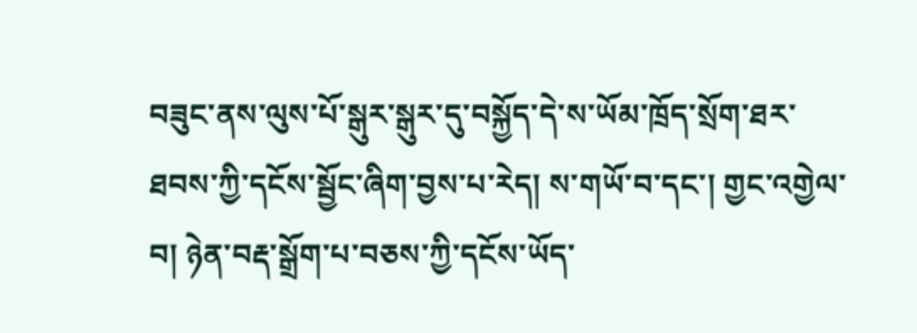བཟུང་ནས་ལུས་པོ་སྒུར་སྒུར་དུ་བསྐྱོད་དེ་ས་ཡོམ་ཁྲོད་སྲོག་ཐར་ཐབས་ཀྱི་དངོས་སྦྱོང་ཞིག་བྱས་པ་རེད། ས་གཡོ་བ་དང་། གྱང་འགྱེལ་བ། ཉེན་བརྡ་སྒྲོག་པ་བཅས་ཀྱི་དངོས་ཡོད་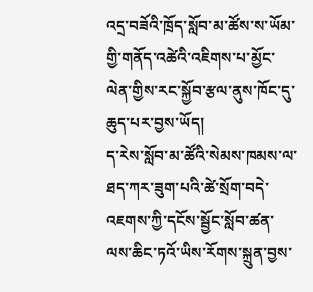འདྲ་བཟོའི་ཁྲོད་སློབ་མ་ཚོས་ས་ཡོམ་གྱི་གནོད་འཚེའི་འཇིགས་པ་མྱོང་ལེན་གྱིས་རང་སྐྱོབ་རྩལ་ནུས་ཁོང་དུ་ཆུད་པར་བྱས་ཡོད།
ད་རེས་སློབ་མ་ཚོའི་སེམས་ཁམས་ལ་ཐད་ཀར་ཟུག་པའི་ཚེ་སྲོག་བདེ་འཇགས་ཀྱི་དངོས་སྦྱོང་སློབ་ཚན་ལས་ཆིང་ཏའོ་ཡིས་རོགས་སྐྲུན་བྱས་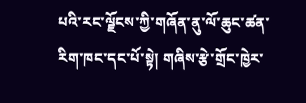པའི་རང་ལྗོངས་ཀྱི་གཞོན་ནུ་ལོ་ཆུང་ཚན་རིག་ཁང་དང་པོ་སྟེ། གཞིས་རྩེ་གྲོང་ཁྱེར་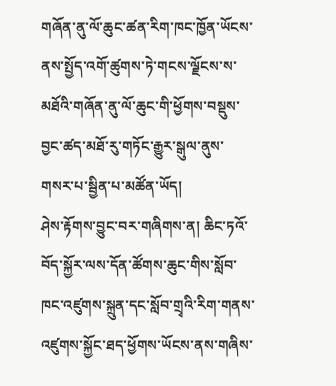གཞོན་ནུ་ལོ་ཆུང་ཚན་རིག་ཁང་ཁྱོན་ཡོངས་ནས་སྤྱོད་འགོ་ཚུགས་ཏེ་གངས་ལྗོངས་ས་མཐོའི་གཞོན་ནུ་ལོ་ཆུང་གི་ཕྱོགས་བསྡུས་བྱང་ཚད་མཐོ་རུ་གཏོང་རྒྱུར་སྒུལ་ནུས་གསར་པ་སྦྱིན་པ་མཚོན་ཡོད།
ཤེས་རྟོགས་བྱུང་བར་གཞིགས་ན། ཆིང་ཏའོ་བོད་སྐྱོར་ལས་དོན་ཚོགས་ཆུང་གིས་སློབ་ཁང་འཛུགས་སྐྲུན་དང་སློབ་གྲྭའི་རིག་གནས་འཛུགས་སྐྱོང་ཐད་ཕྱོགས་ཡོངས་ནས་གཞིས་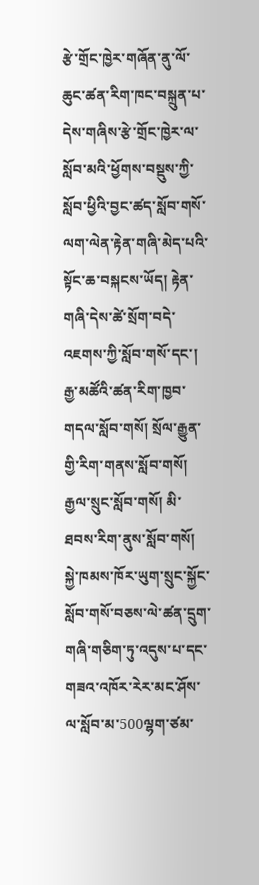རྩེ་གྲོང་ཁྱེར་གཞོན་ནུ་ལོ་ཆུང་ཚན་རིག་ཁང་བསྐྲུན་པ་དེས་གཞིས་རྩེ་གྲོང་ཁྱེར་ལ་སློབ་མའི་ཕྱོགས་བསྡུས་ཀྱི་སློབ་ཕྱིའི་བྱང་ཚད་སློབ་གསོ་ལག་ལེན་རྟེན་གཞི་མེད་པའི་སྟོང་ཆ་བསྐངས་ཡོད། རྟེན་གཞི་དེས་ཚེ་སྲོག་བདེ་འཇགས་ཀྱི་སློབ་གསོ་དང་། རྒྱ་མཚོའི་ཚན་རིག་ཁྱབ་གདལ་སློབ་གསོ། སྲོལ་རྒྱུན་གྱི་རིག་གནས་སློབ་གསོ། རྒྱལ་སྲུང་སློབ་གསོ། མི་ཐབས་རིག་ནུས་སློབ་གསོ། སྐྱེ་ཁམས་ཁོར་ཡུག་སྲུང་སྐྱོང་སློབ་གསོ་བཅས་ལེ་ཚན་དྲུག་གཞི་གཅིག་ཏུ་འདུས་པ་དང་གཟའ་འཁོར་རེར་མང་ཤོས་ལ་སློབ་མ་500ལྷག་ཙམ་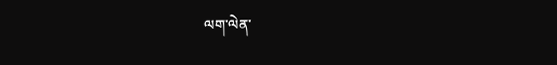ལག་ལེན་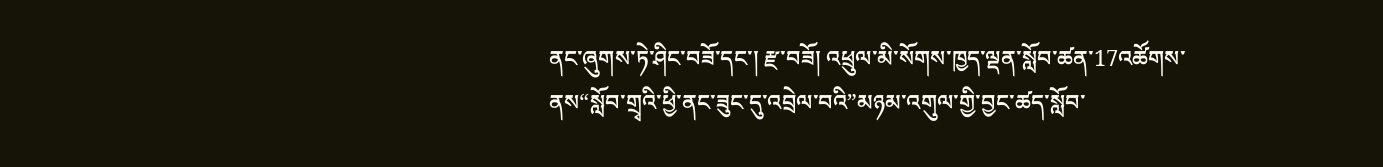ནང་ཞུགས་ཏེ་ཤིང་བཟོ་དང་། རྫ་བཟོ། འཕྲུལ་མི་སོགས་ཁྱད་ལྡན་སློབ་ཚན་17འཚོགས་ནས“སློབ་གྲྭའི་ཕྱི་ནང་ཟུང་དུ་འབྲེལ་བའི”མཉམ་འགུལ་གྱི་བྱང་ཚད་སློབ་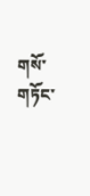གསོ་གཏོང་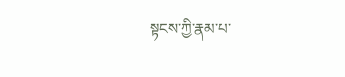སྟངས་ཀྱི་རྣམ་པ་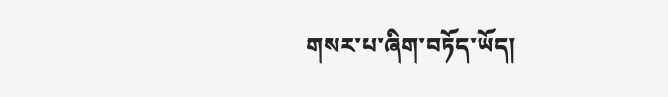གསར་པ་ཞིག་བཏོད་ཡོད།